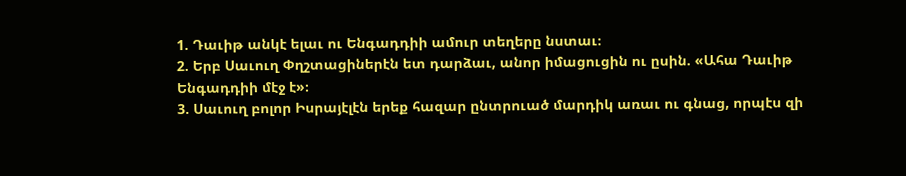1. Դաւիթ անկէ ելաւ ու Ենգադդիի ամուր տեղերը նստաւ։
2. Երբ Սաւուղ Փղշտացիներէն ետ դարձաւ, անոր իմացուցին ու ըսին. «Ահա Դաւիթ Ենգադդիի մէջ է»։
3. Սաւուղ բոլոր Իսրայէլէն երեք հազար ընտրուած մարդիկ առաւ ու գնաց, որպէս զի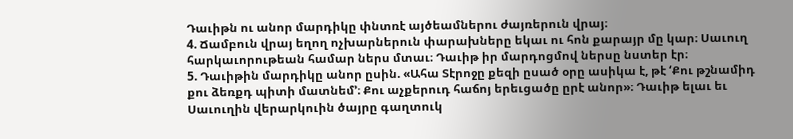Դաւիթն ու անոր մարդիկը փնտռէ այծեամներու ժայռերուն վրայ։
4. Ճամբուն վրայ եղող ոչխարներուն փարախները եկաւ ու հոն քարայր մը կար։ Սաւուղ հարկաւորութեան համար ներս մտաւ։ Դաւիթ իր մարդոցմով ներսը նստեր էր։
5. Դաւիթին մարդիկը անոր ըսին. «Ահա Տէրոջը քեզի ըսած օրը ասիկա է, թէ ‘Քու թշնամիդ քու ձեռքդ պիտի մատնեմ’։ Քու աչքերուդ հաճոյ երեւցածը ըրէ անոր»։ Դաւիթ ելաւ եւ Սաւուղին վերարկուին ծայրը գաղտուկ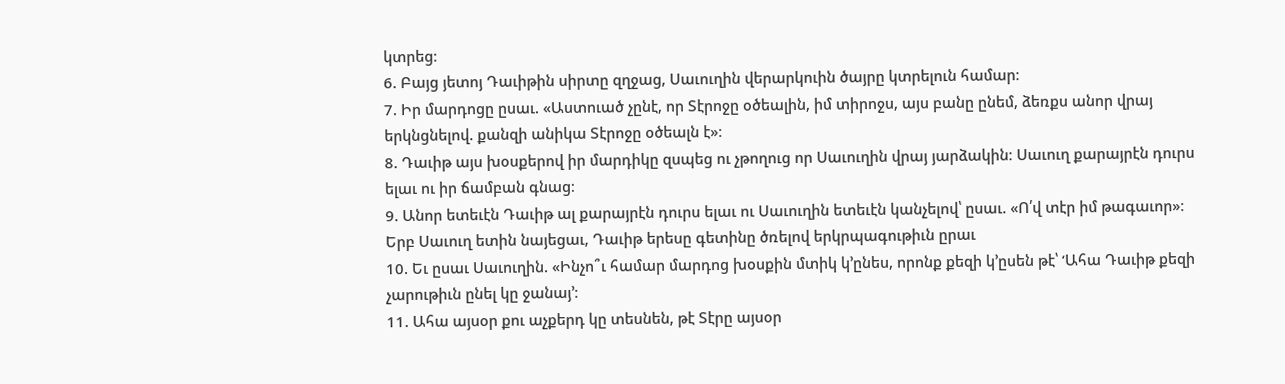կտրեց։
6. Բայց յետոյ Դաւիթին սիրտը զղջաց, Սաւուղին վերարկուին ծայրը կտրելուն համար։
7. Իր մարդոցը ըսաւ. «Աստուած չընէ, որ Տէրոջը օծեալին, իմ տիրոջս, այս բանը ընեմ, ձեռքս անոր վրայ երկնցնելով. քանզի անիկա Տէրոջը օծեալն է»։
8. Դաւիթ այս խօսքերով իր մարդիկը զսպեց ու չթողուց որ Սաւուղին վրայ յարձակին։ Սաւուղ քարայրէն դուրս ելաւ ու իր ճամբան գնաց։
9. Անոր ետեւէն Դաւիթ ալ քարայրէն դուրս ելաւ ու Սաւուղին ետեւէն կանչելով՝ ըսաւ. «Ո՛վ տէր իմ թագաւոր»։ Երբ Սաւուղ ետին նայեցաւ, Դաւիթ երեսը գետինը ծռելով երկրպագութիւն ըրաւ
10. Եւ ըսաւ Սաւուղին. «Ինչո՞ւ համար մարդոց խօսքին մտիկ կ’ընես, որոնք քեզի կ’ըսեն թէ՝ ‘Ահա Դաւիթ քեզի չարութիւն ընել կը ջանայ’։
11. Ահա այսօր քու աչքերդ կը տեսնեն, թէ Տէրը այսօր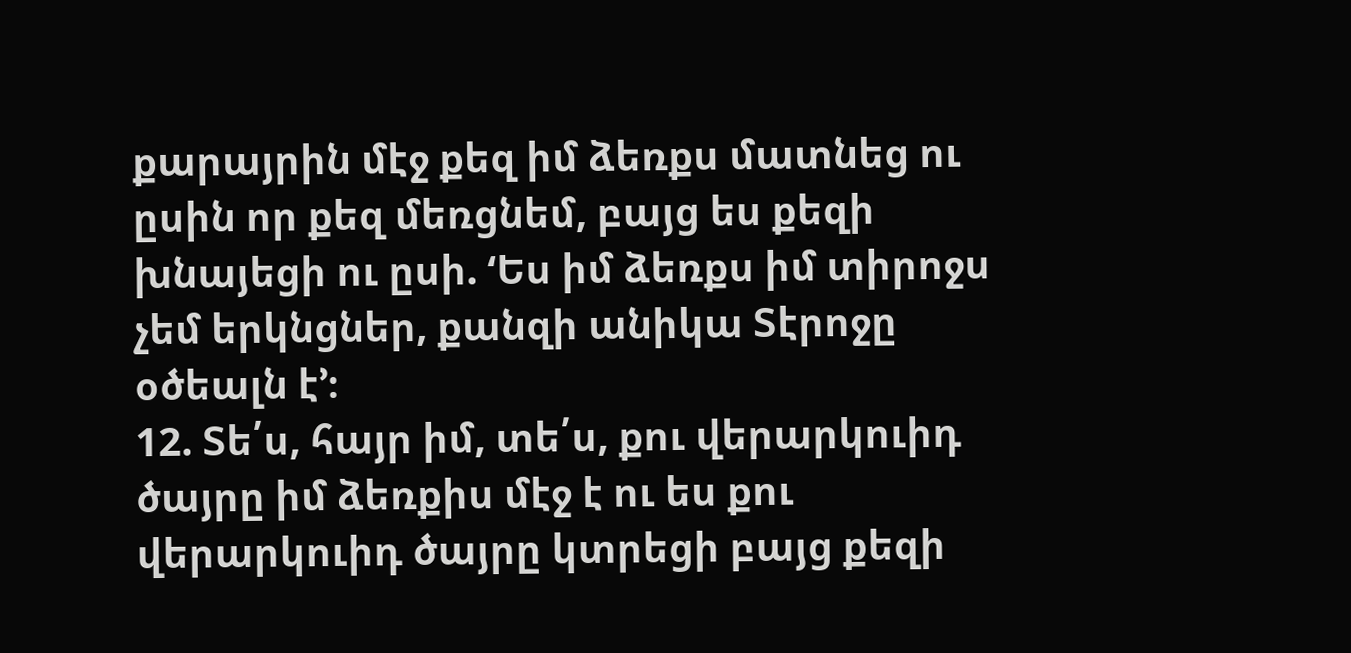քարայրին մէջ քեզ իմ ձեռքս մատնեց ու ըսին որ քեզ մեռցնեմ, բայց ես քեզի խնայեցի ու ըսի. ‘Ես իմ ձեռքս իմ տիրոջս չեմ երկնցներ, քանզի անիկա Տէրոջը օծեալն է’։
12. Տե՛ս, հայր իմ, տե՛ս, քու վերարկուիդ ծայրը իմ ձեռքիս մէջ է ու ես քու վերարկուիդ ծայրը կտրեցի բայց քեզի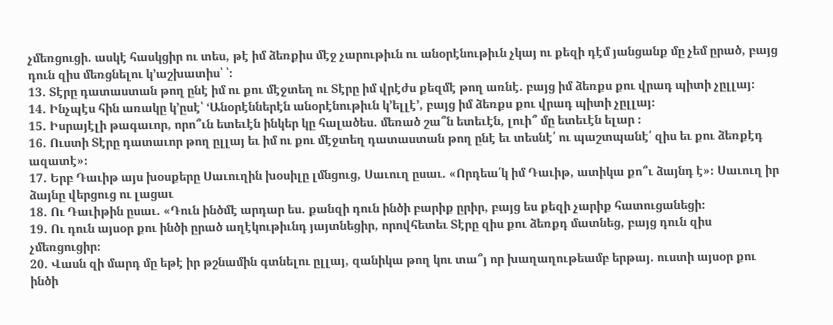չմեռցուցի. ասկէ հասկցիր ու տես, թէ իմ ձեռքիս մէջ չարութիւն ու անօրէնութիւն չկայ ու քեզի դէմ յանցանք մը չեմ ըրած, բայց դուն զիս մեռցնելու կ’աշխատիս՝ ՝։
13. Տէրը դատաստան թող ընէ իմ ու քու մէջտեղ ու Տէրը իմ վրէժս քեզմէ թող առնէ. բայց իմ ձեռքս քու վրադ պիտի չըլլայ։
14. Ինչպէս հին առակը կ’ըսէ՝ ‘Անօրէններէն անօրէնութիւն կ’ելլէ’, բայց իմ ձեռքս քու վրադ պիտի չըլլայ։
15. Իսրայէլի թագաւոր, որո՞ւն ետեւէն ինկեր կը հալածես. մեռած շա՞ն ետեւէն, լուի՞ մը ետեւէն ելար ։
16. Ուստի Տէրը դատաւոր թող ըլլայ եւ իմ ու քու մէջտեղ դատաստան թող ընէ եւ տեսնէ՛ ու պաշտպանէ՛ զիս եւ քու ձեռքէդ ազատէ»։
17. Երբ Դաւիթ այս խօսքերը Սաւուղին խօսիլը լմնցուց, Սաւուղ ըսաւ. «Որդեա՛կ իմ Դաւիթ, ատիկա քո՞ւ ձայնդ է»։ Սաւուղ իր ձայնը վերցուց ու լացաւ
18. Ու Դաւիթին ըսաւ. «Դուն ինծմէ արդար ես. քանզի դուն ինծի բարիք ըրիր, բայց ես քեզի չարիք հատուցանեցի։
19. Ու դուն այսօր քու ինծի ըրած աղէկութիւնդ յայտնեցիր, որովհետեւ Տէրը զիս քու ձեռքդ մատնեց, բայց դուն զիս չմեռցուցիր։
20. Վասն զի մարդ մը եթէ իր թշնամին գտնելու ըլլայ, զանիկա թող կու տա՞յ որ խաղաղութեամբ երթայ. ուստի այսօր քու ինծի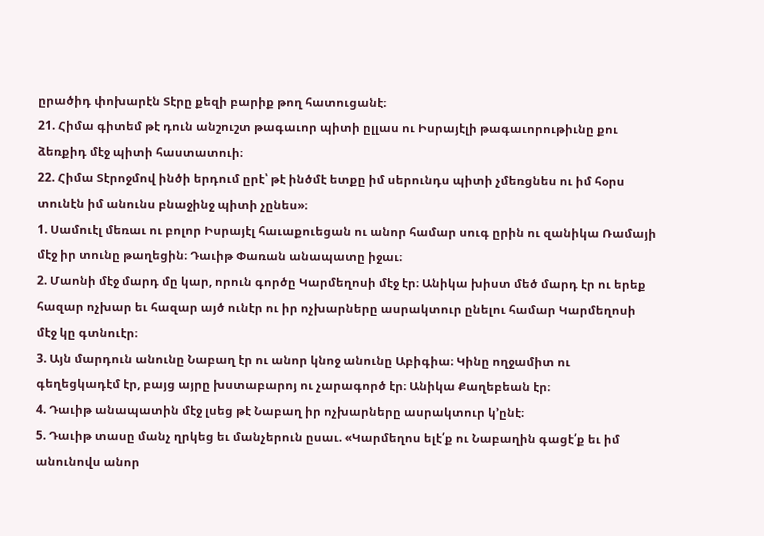ըրածիդ փոխարէն Տէրը քեզի բարիք թող հատուցանէ։
21. Հիմա գիտեմ թէ դուն անշուշտ թագաւոր պիտի ըլլաս ու Իսրայէլի թագաւորութիւնը քու ձեռքիդ մէջ պիտի հաստատուի։
22. Հիմա Տէրոջմով ինծի երդում ըրէ՝ թէ ինծմէ ետքը իմ սերունդս պիտի չմեռցնես ու իմ հօրս տունէն իմ անունս բնաջինջ պիտի չընես»։
1. Սամուէլ մեռաւ ու բոլոր Իսրայէլ հաւաքուեցան ու անոր համար սուգ ըրին ու զանիկա Ռամայի մէջ իր տունը թաղեցին։ Դաւիթ Փառան անապատը իջաւ։
2. Մաոնի մէջ մարդ մը կար, որուն գործը Կարմեղոսի մէջ էր։ Անիկա խիստ մեծ մարդ էր ու երեք հազար ոչխար եւ հազար այծ ունէր ու իր ոչխարները ասրակտուր ընելու համար Կարմեղոսի մէջ կը գտնուէր։
3. Այն մարդուն անունը Նաբաղ էր ու անոր կնոջ անունը Աբիգիա։ Կինը ողջամիտ ու գեղեցկադէմ էր, բայց այրը խստաբարոյ ու չարագործ էր։ Անիկա Քաղեբեան էր։
4. Դաւիթ անապատին մէջ լսեց թէ Նաբաղ իր ոչխարները ասրակտուր կ’ընէ։
5. Դաւիթ տասը մանչ ղրկեց եւ մանչերուն ըսաւ. «Կարմեղոս ելէ՛ք ու Նաբաղին գացէ՛ք եւ իմ անունովս անոր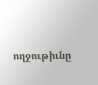ողջութիւնը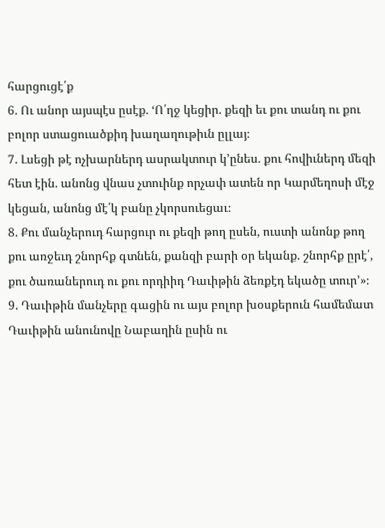հարցուցէ՛ք
6. Ու անոր այսպէս ըսէք. ‘Ո՛ղջ կեցիր. քեզի եւ քու տանդ ու քու բոլոր ստացուածքիդ խաղաղութիւն ըլլայ։
7. Լսեցի թէ ոչխարներդ ասրակտուր կ’ընես. քու հովիւներդ մեզի հետ էին. անոնց վնաս չտուինք որչափ ատեն որ Կարմեղոսի մէջ կեցան, անոնց մէ՛կ բանը չկորսուեցաւ։
8. Քու մանչերուդ հարցուր ու քեզի թող ըսեն, ուստի անոնք թող քու առջեւդ շնորհք գտնեն, քանզի բարի օր եկանք. շնորհք ըրէ՛, քու ծառաներուդ ու քու որդիիդ Դաւիթին ձեռքէդ եկածը տուր’»։
9. Դաւիթին մանչերը գացին ու այս բոլոր խօսքերուն համեմատ Դաւիթին անունովը Նաբաղին ըսին ու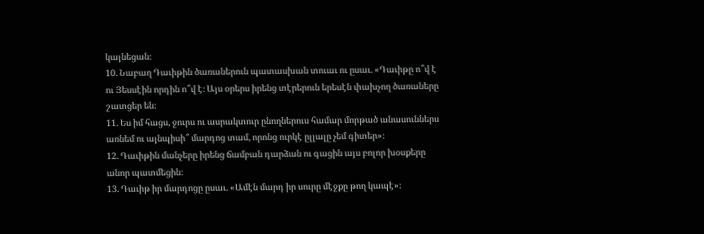կայնեցան։
10. Նաբաղ Դաւիթին ծառաներուն պատասխան տուաւ ու ըսաւ. «Դաւիթը ո՞վ է ու Յեսսէին որդին ո՞վ է։ Այս օրերս իրենց տէրերուն երեսէն փախչող ծառաները շատցեր են։
11. Ես իմ հացս, ջուրս ու ասրակտուր ընողներուս համար մորթած անասուններս առնեմ ու այնպիսի՞ մարդոց տամ, որոնց ուրկէ ըլլալը չեմ գիտեր»։
12. Դաւիթին մանչերը իրենց ճամբան դարձան ու գացին այս բոլոր խօսքերը անոր պատմեցին։
13. Դաւիթ իր մարդոցը ըսաւ. «Ամէն մարդ իր սուրը մէջքը թող կապէ»։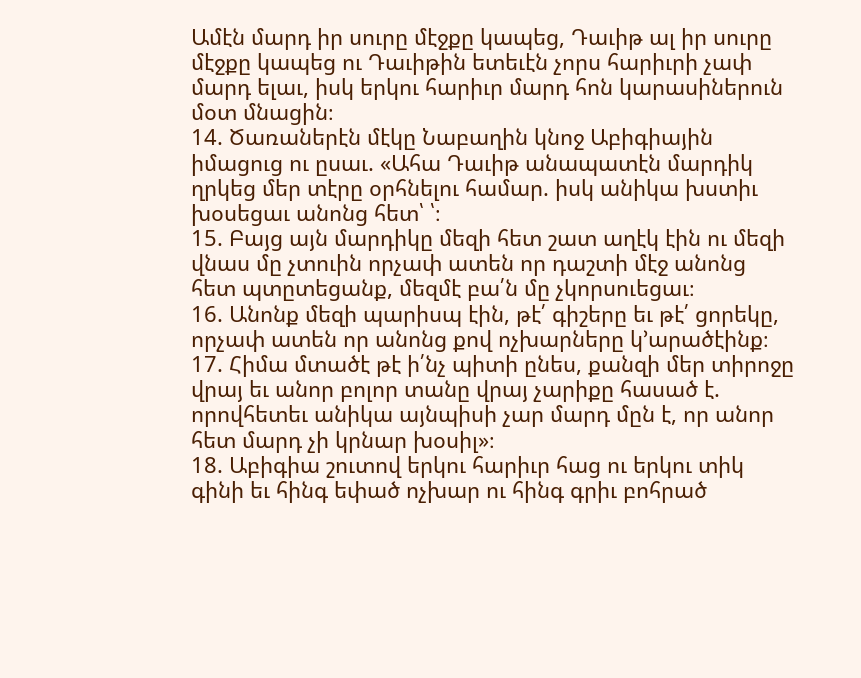Ամէն մարդ իր սուրը մէջքը կապեց, Դաւիթ ալ իր սուրը մէջքը կապեց ու Դաւիթին ետեւէն չորս հարիւրի չափ մարդ ելաւ, իսկ երկու հարիւր մարդ հոն կարասիներուն մօտ մնացին։
14. Ծառաներէն մէկը Նաբաղին կնոջ Աբիգիային իմացուց ու ըսաւ. «Ահա Դաւիթ անապատէն մարդիկ ղրկեց մեր տէրը օրհնելու համար. իսկ անիկա խստիւ խօսեցաւ անոնց հետ՝ ՝։
15. Բայց այն մարդիկը մեզի հետ շատ աղէկ էին ու մեզի վնաս մը չտուին որչափ ատեն որ դաշտի մէջ անոնց հետ պտըտեցանք, մեզմէ բա՛ն մը չկորսուեցաւ։
16. Անոնք մեզի պարիսպ էին, թէ՛ գիշերը եւ թէ՛ ցորեկը, որչափ ատեն որ անոնց քով ոչխարները կ’արածէինք։
17. Հիմա մտածէ թէ ի՛նչ պիտի ընես, քանզի մեր տիրոջը վրայ եւ անոր բոլոր տանը վրայ չարիքը հասած է. որովհետեւ անիկա այնպիսի չար մարդ մըն է, որ անոր հետ մարդ չի կրնար խօսիլ»։
18. Աբիգիա շուտով երկու հարիւր հաց ու երկու տիկ գինի եւ հինգ եփած ոչխար ու հինգ գրիւ բոհրած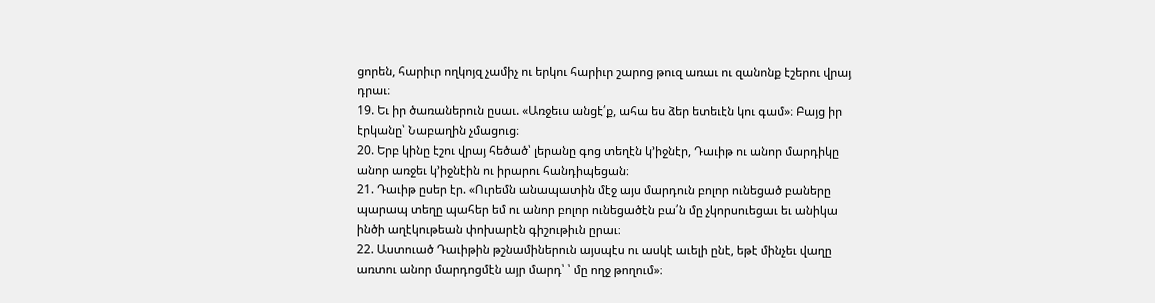ցորեն, հարիւր ողկոյզ չամիչ ու երկու հարիւր շարոց թուզ առաւ ու զանոնք էշերու վրայ դրաւ։
19. Եւ իր ծառաներուն ըսաւ. «Առջեւս անցէ՛ք, ահա ես ձեր ետեւէն կու գամ»։ Բայց իր էրկանը՝ Նաբաղին չմացուց։
20. Երբ կինը էշու վրայ հեծած՝ լերանը գոց տեղէն կ’իջնէր, Դաւիթ ու անոր մարդիկը անոր առջեւ կ’իջնէին ու իրարու հանդիպեցան։
21. Դաւիթ ըսեր էր. «Ուրեմն անապատին մէջ այս մարդուն բոլոր ունեցած բաները պարապ տեղը պահեր եմ ու անոր բոլոր ունեցածէն բա՛ն մը չկորսուեցաւ եւ անիկա ինծի աղէկութեան փոխարէն գիշութիւն ըրաւ։
22. Աստուած Դաւիթին թշնամիներուն այսպէս ու ասկէ աւելի ընէ, եթէ մինչեւ վաղը առտու անոր մարդոցմէն այր մարդ՝ ՝ մը ողջ թողում»։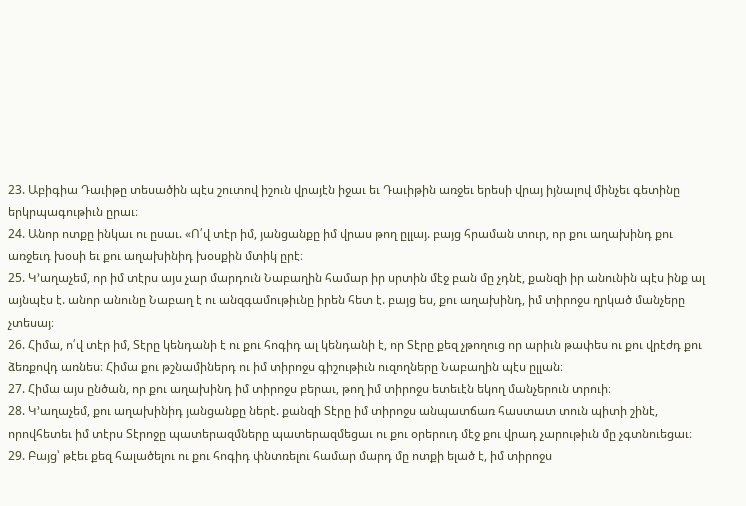23. Աբիգիա Դաւիթը տեսածին պէս շուտով իշուն վրայէն իջաւ եւ Դաւիթին առջեւ երեսի վրայ իյնալով մինչեւ գետինը երկրպագութիւն ըրաւ։
24. Անոր ոտքը ինկաւ ու ըսաւ. «Ո՛վ տէր իմ, յանցանքը իմ վրաս թող ըլլայ. բայց հրաման տուր, որ քու աղախինդ քու առջեւդ խօսի եւ քու աղախինիդ խօսքին մտիկ ըրէ։
25. Կ’աղաչեմ, որ իմ տէրս այս չար մարդուն Նաբաղին համար իր սրտին մէջ բան մը չդնէ, քանզի իր անունին պէս ինք ալ այնպէս է. անոր անունը Նաբաղ է ու անզգամութիւնը իրեն հետ է. բայց ես, քու աղախինդ, իմ տիրոջս ղրկած մանչերը չտեսայ։
26. Հիմա, ո՛վ տէր իմ, Տէրը կենդանի է ու քու հոգիդ ալ կենդանի է, որ Տէրը քեզ չթողուց որ արիւն թափես ու քու վրէժդ քու ձեռքովդ առնես։ Հիմա քու թշնամիներդ ու իմ տիրոջս գիշութիւն ուզողները Նաբաղին պէս ըլլան։
27. Հիմա այս ընծան, որ քու աղախինդ իմ տիրոջս բերաւ, թող իմ տիրոջս ետեւէն եկող մանչերուն տրուի։
28. Կ’աղաչեմ, քու աղախինիդ յանցանքը ներէ. քանզի Տէրը իմ տիրոջս անպատճառ հաստատ տուն պիտի շինէ, որովհետեւ իմ տէրս Տէրոջը պատերազմները պատերազմեցաւ ու քու օրերուդ մէջ քու վրադ չարութիւն մը չգտնուեցաւ։
29. Բայց՝ թէեւ քեզ հալածելու ու քու հոգիդ փնտռելու համար մարդ մը ոտքի ելած է, իմ տիրոջս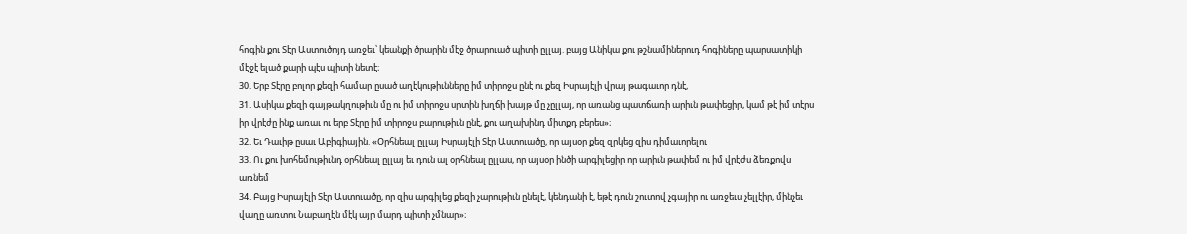հոգին քու Տէր Աստուծոյդ առջեւ՝ կեանքի ծրարին մէջ ծրարուած պիտի ըլլայ. բայց Անիկա քու թշնամիներուդ հոգիները պարսատիկի մէջէ ելած քարի պէս պիտի նետէ։
30. Երբ Տէրը բոլոր քեզի համար ըսած աղէկութիւնները իմ տիրոջս ընէ ու քեզ Իսրայէլի վրայ թագաւոր դնէ,
31. Ասիկա քեզի գայթակղութիւն մը ու իմ տիրոջս սրտին խղճի խայթ մը չըլլայ, որ առանց պատճառի արիւն թափեցիր, կամ թէ իմ տէրս իր վրէժը ինք առաւ ու երբ Տէրը իմ տիրոջս բարութիւն ընէ, քու աղախինդ միտքդ բերես»։
32. Եւ Դաւիթ ըսաւ Աբիգիային. «Օրհնեալ ըլլայ Իսրայէլի Տէր Աստուածը, որ այսօր քեզ զրկեց զիս դիմաւորելու
33. Ու քու խոհեմութիւնդ օրհնեալ ըլլայ եւ դուն ալ օրհնեալ ըլլաս, որ այսօր ինծի արգիլեցիր որ արիւն թափեմ ու իմ վրէժս ձեռքովս առնեմ
34. Բայց Իսրայէլի Տէր Աստուածը, որ զիս արգիլեց քեզի չարութիւն ընելէ, կենդանի է, եթէ դուն շուտով չգայիր ու առջեւս չելլէիր, մինչեւ վաղը առտու Նաբաղէն մէկ այր մարդ պիտի չմնար»։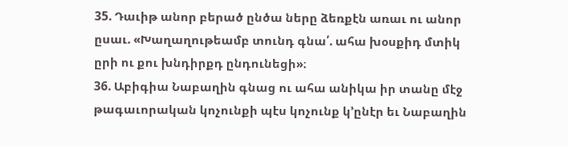35. Դաւիթ անոր բերած ընծա ները ձեռքէն առաւ ու անոր ըսաւ. «Խաղաղութեամբ տունդ գնա՛. ահա խօսքիդ մտիկ ըրի ու քու խնդիրքդ ընդունեցի»։
36. Աբիգիա Նաբաղին գնաց ու ահա անիկա իր տանը մէջ թագաւորական կոչունքի պէս կոչունք կ’ընէր եւ Նաբաղին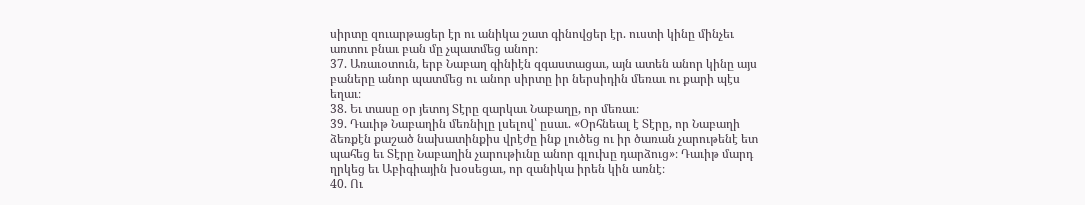սիրտը զուարթացեր էր ու անիկա շատ գինովցեր էր. ուստի կինը մինչեւ առտու բնաւ բան մը չպատմեց անոր։
37. Առաւօտուն, երբ Նաբաղ գինիէն զգաստացաւ, այն ատեն անոր կինը այս բաները անոր պատմեց ու անոր սիրտը իր ներսիդին մեռաւ ու քարի պէս եղաւ։
38. Եւ տասը օր յետոյ Տէրը զարկաւ Նաբաղը, որ մեռաւ։
39. Դաւիթ Նաբաղին մեռնիլը լսելով՝ ըսաւ. «Օրհնեալ է Տէրը, որ Նաբաղի ձեռքէն քաշած նախատինքիս վրէժը ինք լուծեց ու իր ծառան չարութենէ ետ պահեց եւ Տէրը Նաբաղին չարութիւնը անոր գլուխը դարձուց»։ Դաւիթ մարդ ղրկեց եւ Աբիգիային խօսեցաւ, որ զանիկա իրեն կին առնէ։
40. Ու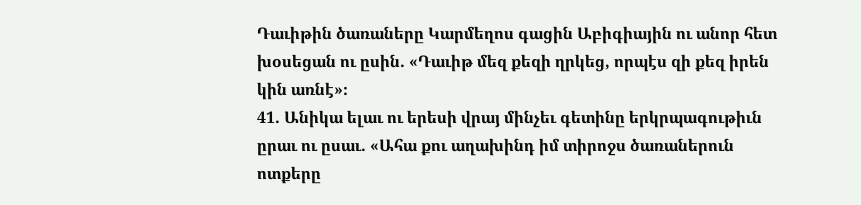Դաւիթին ծառաները Կարմեղոս գացին Աբիգիային ու անոր հետ խօսեցան ու ըսին. «Դաւիթ մեզ քեզի ղրկեց, որպէս զի քեզ իրեն կին առնէ»։
41. Անիկա ելաւ ու երեսի վրայ մինչեւ գետինը երկրպագութիւն ըրաւ ու ըսաւ. «Ահա քու աղախինդ իմ տիրոջս ծառաներուն ոտքերը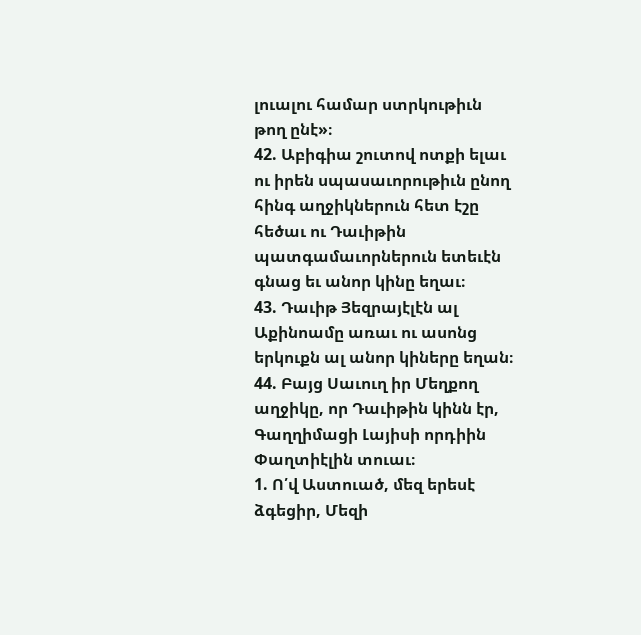լուալու համար ստրկութիւն թող ընէ»։
42. Աբիգիա շուտով ոտքի ելաւ ու իրեն սպասաւորութիւն ընող հինգ աղջիկներուն հետ էշը հեծաւ ու Դաւիթին պատգամաւորներուն ետեւէն գնաց եւ անոր կինը եղաւ։
43. Դաւիթ Յեզրայէլէն ալ Աքինոամը առաւ ու ասոնց երկուքն ալ անոր կիները եղան։
44. Բայց Սաւուղ իր Մեղքող աղջիկը, որ Դաւիթին կինն էր, Գաղղիմացի Լայիսի որդիին Փաղտիէլին տուաւ։
1. Ո՛վ Աստուած, մեզ երեսէ ձգեցիր, Մեզի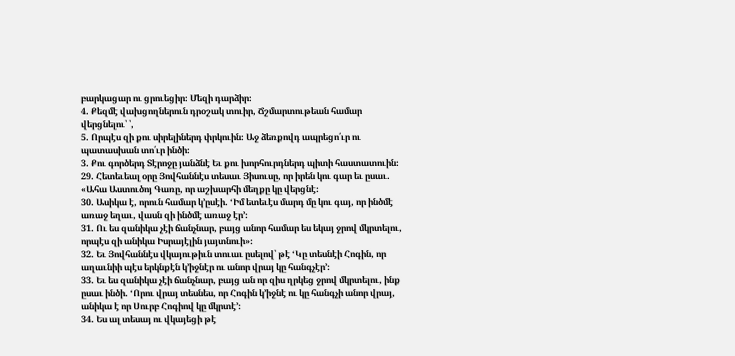բարկացար ու ցրուեցիր։ Մեզի դարձիր։
4. Քեզմէ վախցողներուն դրօշակ տուիր, Ճշմարտութեան համար վերցնելու՝ ՝,
5. Որպէս զի քու սիրելիներդ փրկուին։ Աջ ձեռքովդ ապրեցո՛ւր ու պատասխան տո՛ւր ինծի։
3. Քու գործերդ Տէրոջը յանձնէ Եւ քու խորհուրդներդ պիտի հաստատուին։
29. Հետեւեալ օրը Յովհաննէս տեսաւ Յիսուսը, որ իրեն կու գար եւ ըսաւ. «Ահա Աստուծոյ Գառը, որ աշխարհի մեղքը կը վերցնէ։
30. Ասիկա է, որուն համար կ’ըսէի. ‘Իմ ետեւէս մարդ մը կու գայ, որ ինծմէ առաջ եղաւ, վասն զի ինծմէ առաջ էր’։
31. Ու ես զանիկա չէի ճանչնար, բայց անոր համար ես եկայ ջրով մկրտելու, որպէս զի անիկա Իսրայէլին յայտնուի»։
32. Եւ Յովհաննէս վկայութիւն տուաւ ըսելով՝ թէ ‘Կը տեսնէի Հոգին, որ աղաւնիի պէս երկնքէն կ’իջնէր ու անոր վրայ կը հանգչէր’։
33. Եւ ես զանիկա չէի ճանչնար, բայց ան որ զիս ղրկեց ջրով մկրտելու, ինք ըսաւ ինծի. ‘Որու վրայ տեսնես, որ Հոգին կ’իջնէ ու կը հանգչի անոր վրայ, անիկա է որ Սուրբ Հոգիով կը մկրտէ’։
34. Ես ալ տեսայ ու վկայեցի թէ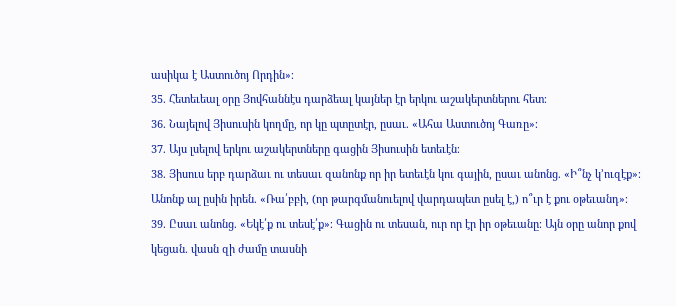ասիկա է Աստուծոյ Որդին»։
35. Հետեւեալ օրը Յովհաննէս դարձեալ կայներ էր երկու աշակերտներու հետ։
36. Նայելով Յիսուսին կողմը, որ կը պտըտէր, ըսաւ. «Ահա Աստուծոյ Գառը»։
37. Այս լսելով երկու աշակերտները գացին Յիսուսին ետեւէն։
38. Յիսուս երբ դարձաւ ու տեսաւ զանոնք որ իր ետեւէն կու գային, ըսաւ անոնց. «Ի՞նչ կ’ուզէք»։ Անոնք ալ ըսին իրեն. «Ռա՛բբի, (որ թարգմանուելով վարդապետ ըսել է,) ո՞ւր է քու օթեւանդ»։
39. Ըսաւ անոնց. «Եկէ՛ք ու տեսէ՛ք»։ Գացին ու տեսան, ուր որ էր իր օթեւանը։ Այն օրը անոր քով կեցան. վասն զի ժամը տասնի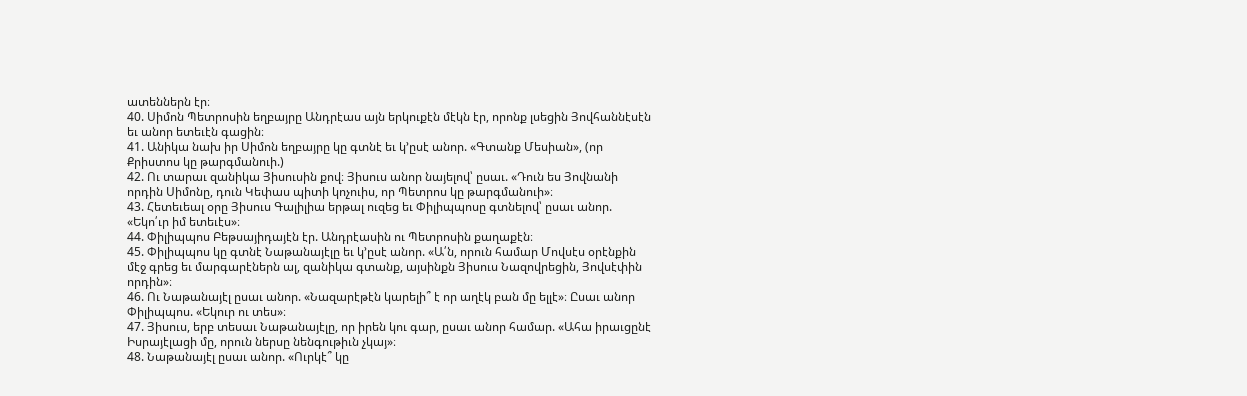ատեններն էր։
40. Սիմոն Պետրոսին եղբայրը Անդրէաս այն երկուքէն մէկն էր, որոնք լսեցին Յովհաննէսէն եւ անոր ետեւէն գացին։
41. Անիկա նախ իր Սիմոն եղբայրը կը գտնէ եւ կ’ըսէ անոր. «Գտանք Մեսիան», (որ Քրիստոս կը թարգմանուի.)
42. Ու տարաւ զանիկա Յիսուսին քով։ Յիսուս անոր նայելով՝ ըսաւ. «Դուն ես Յովնանի որդին Սիմոնը, դուն Կեփաս պիտի կոչուիս, որ Պետրոս կը թարգմանուի»։
43. Հետեւեալ օրը Յիսուս Գալիլիա երթալ ուզեց եւ Փիլիպպոսը գտնելով՝ ըսաւ անոր. «Եկո՛ւր իմ ետեւէս»։
44. Փիլիպպոս Բեթսայիդայէն էր. Անդրէասին ու Պետրոսին քաղաքէն։
45. Փիլիպպոս կը գտնէ Նաթանայէլը եւ կ’ըսէ անոր. «Ա՛ն, որուն համար Մովսէս օրէնքին մէջ գրեց եւ մարգարէներն ալ, զանիկա գտանք, այսինքն Յիսուս Նազովրեցին, Յովսէփին որդին»։
46. Ու Նաթանայէլ ըսաւ անոր. «Նազարէթէն կարելի՞ է որ աղէկ բան մը ելլէ»։ Ըսաւ անոր Փիլիպպոս. «Եկուր ու տես»։
47. Յիսուս, երբ տեսաւ Նաթանայէլը, որ իրեն կու գար, ըսաւ անոր համար. «Ահա իրաւցընէ Իսրայէլացի մը, որուն ներսը նենգութիւն չկայ»։
48. Նաթանայէլ ըսաւ անոր. «Ուրկէ՞ կը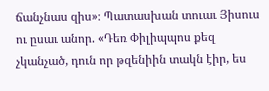ճանչնաս զիս»։ Պատասխան տուաւ Յիսուս ու ըսաւ անոր. «Դեռ Փիլիպպոս քեզ չկանչած, դուն որ թզենիին տակն էիր, ես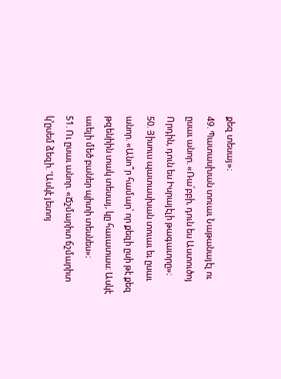քեզ տեսայ»։
49. Պատասխան տուաւ Նաթանայէլ ու ըսաւ անոր. «Ռա՛բբի, դուն ես Աստուծոյ Որդին, դուն ես Իսրայէլի թագաւորը»։
50. Յիսուս պատասխան տուաւ եւ ըսաւ անոր. «Անո՞ր համար՝ որ քեզի ըսի թէ քեզ թզենիին տակ տեսայ, կը հաւատաս։ Ասկէ աւելի մեծ բաներ պիտի տեսնես»։
51. Ու ըսաւ անոր. «Ճշմարիտ ճշմարիտ կ’ըսեմ ձեզի. ‘Ասկէ յետոյ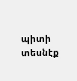պիտի տեսնէք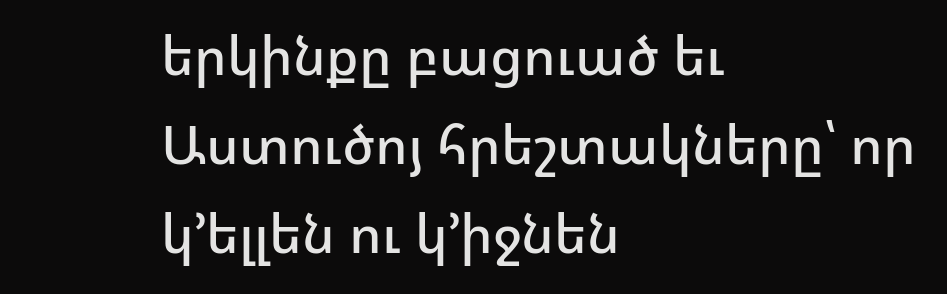երկինքը բացուած եւ Աստուծոյ հրեշտակները՝ որ կ’ելլեն ու կ’իջնեն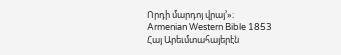Որդի մարդոյ վրայ’»։
Armenian Western Bible 1853
Հայ Արեւմտահայերէն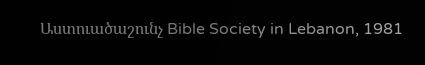Աստուածաշունչ Bible Society in Lebanon, 1981